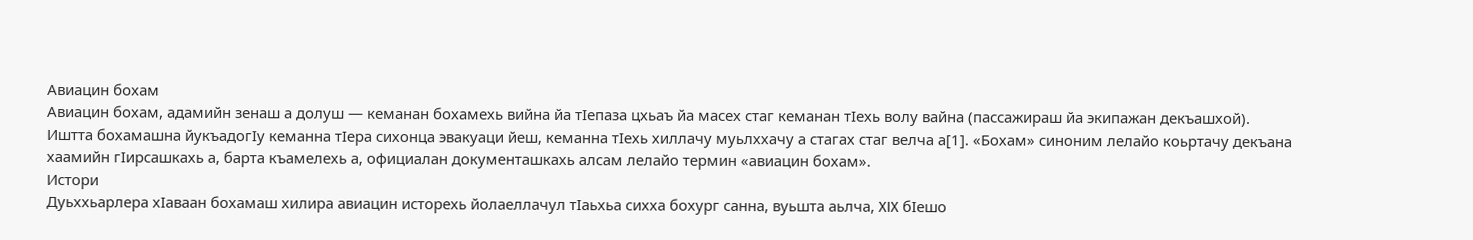Авиацин бохам
Авиацин бохам, адамийн зенаш а долуш — кеманан бохамехь вийна йа тӀепаза цхьаъ йа масех стаг кеманан тӀехь волу вайна (пассажираш йа экипажан декъашхой).
Иштта бохамашна йукъадогӀу кеманна тӀера сихонца эвакуаци йеш, кеманна тӀехь хиллачу муьлххачу а стагах стаг велча а[1]. «Бохам» синоним лелайо коьртачу декъана хаамийн гӀирсашкахь а, барта къамелехь а, официалан документашкахь алсам лелайо термин «авиацин бохам».
Истори
Дуьххьарлера хӀаваан бохамаш хилира авиацин исторехь йолаеллачул тӀаьхьа сихха бохург санна, вуьшта аьлча, XIX бӀешо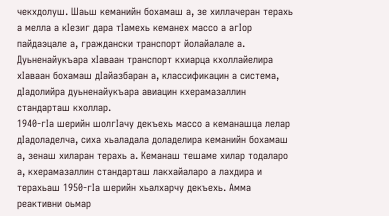чекхдолуш. Шаьш кеманийн бохамаш а, зе хиллачеран терахь а мелла а кӀезиг дара тӀамехь кеманех массо а агӀор пайдаэцале а, граждански транспорт йолайалале а. Дуьненайукъара хӀаваан транспорт кхиарца кхоллайелира хӀаваан бохамаш дӀайазбаран а, классификацин а система, дӀадолийра дуьненайукъара авиацин кхерамазаллин стандарташ кхоллар.
1940-гӀа шерийн шолгӀачу декъехь массо а кеманашца лелар дӀадоладелча, сиха хьаладала доладелира кеманийн бохамаш а, зенаш хиларан терахь а. Кеманаш тешаме хилар тодаларо а, кхерамазаллин стандарташ лакхайаларо а лахдира и терахьаш 1950-гӀа шерийн хьалхарчу декъехь. Амма реактивни оьмар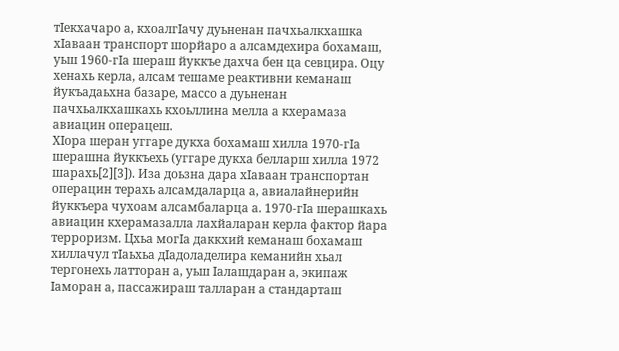тӀекхачаро а, кхоалгӀачу дуьненан пачхьалкхашка хӀаваан транспорт шорйаро а алсамдехира бохамаш, уьш 1960-гӀа шераш йуккъе дахча бен ца севцира. Оцу хенахь керла, алсам тешаме реактивни кеманаш йукъадаьхна базаре, массо а дуьненан пачхьалкхашкахь кхоьллина мелла а кхерамаза авиацин операцеш.
ХӀора шеран уггаре дукха бохамаш хилла 1970-гӀа шерашна йуккъехь (уггаре дукха белларш хилла 1972 шарахь[2][3]). Иза доьзна дара хӀаваан транспортан операцин терахь алсамдаларца а, авиалайнерийн йуккъера чухоам алсамбаларца а. 1970-гӀа шерашкахь авиацин кхерамазалла лахйаларан керла фактор йара терроризм. Цхьа могӀа даккхий кеманаш бохамаш хиллачул тӀаьхьа дӀадоладелира кеманийн хьал тергонехь латторан а, уьш Ӏалашдаран а, экипаж Ӏаморан а, пассажираш талларан а стандарташ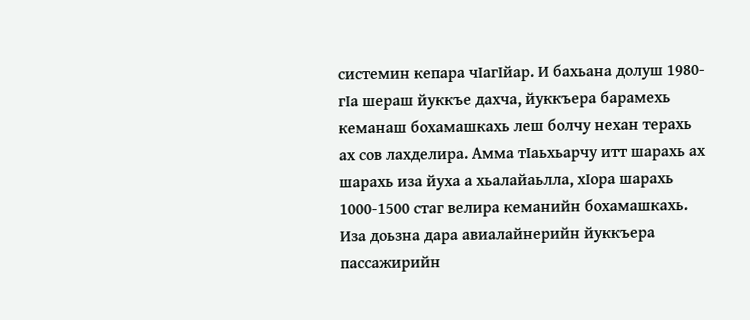системин кепара чӀагӀйар. И бахьана долуш 1980-гӀа шераш йуккъе дахча, йуккъера барамехь кеманаш бохамашкахь леш болчу нехан терахь ах сов лахделира. Амма тӀаьхьарчу итт шарахь ах шарахь иза йуха а хьалайаьлла, хӀора шарахь 1000-1500 стаг велира кеманийн бохамашкахь. Иза доьзна дара авиалайнерийн йуккъера пассажирийн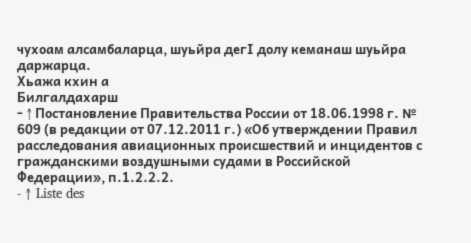чухоам алсамбаларца, шуьйра дегӀ долу кеманаш шуьйра даржарца.
Хьажа кхин а
Билгалдахарш
- ↑ Постановление Правительства России от 18.06.1998 г. № 609 (в редакции от 07.12.2011 г.) «Об утверждении Правил расследования авиационных происшествий и инцидентов с гражданскими воздушными судами в Российской Федерации», п.1.2.2.2.
- ↑ Liste des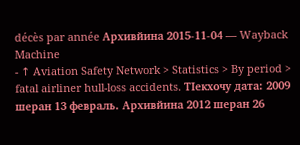décès par année Архивйина 2015-11-04 — Wayback Machine
- ↑ Aviation Safety Network > Statistics > By period > fatal airliner hull-loss accidents. ТӀекхочу дата: 2009 шеран 13 февраль. Архивйина 2012 шеран 26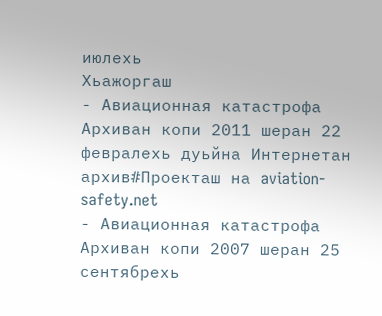июлехь
Хьажоргаш
- Авиационная катастрофа Архиван копи 2011 шеран 22 февралехь дуьйна Интернетан архив#Проекташ на aviation-safety.net
- Авиационная катастрофа Архиван копи 2007 шеран 25 сентябрехь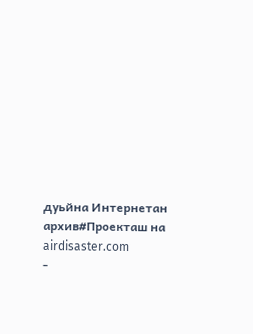дуьйна Интернетан архив#Проекташ на airdisaster.com
-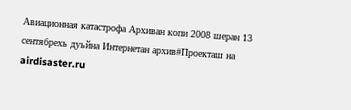Авиационная катастрофа Архиван копи 2008 шеран 13 сентябрехь дуьйна Интернетан архив#Проекташ на airdisaster.ru